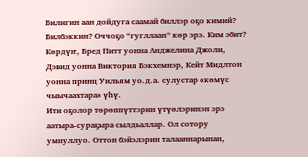Билигин аан дойдуга саамай биллэр оҕо кимий? Билбэккин? Оччоҕо “гугллаан” көр эрэ. Ким эбит? Көрдүҥ, Бред Питт уонна Анджелина Джоли, Дэвид уонна Виктория Бэкхемнэр, Кейт Мидлтон уонна принц Уильям уо.д.а. сулустар «көмүс чыычаахтара» үһү.
Ити оҕолор төрөппүттэрин үтүөлэринэн эрэ аатыра-сураҕыра сылдьаллар. Ол сотору умнуллуо. Оттон бэйэлэрин талааннарынан,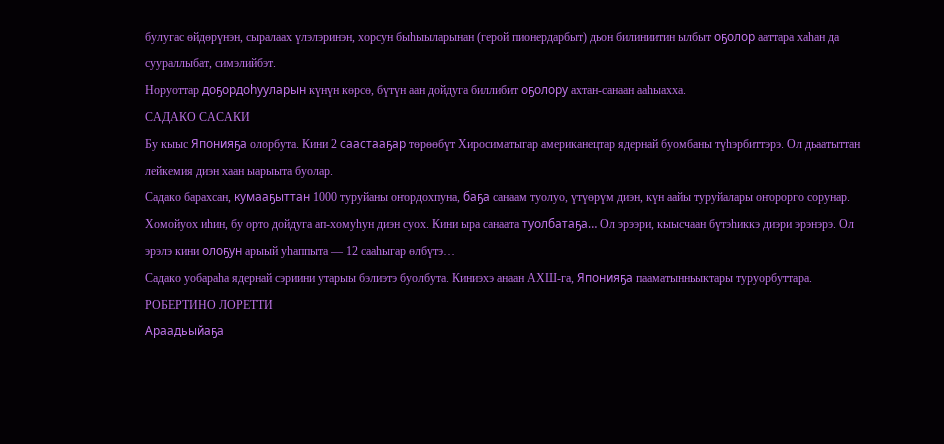булугас өйдөрүнэн, сыралаах үлэлэринэн, хорсун быһыыларынан (герой пионердарбыт) дьон билиниитин ылбыт оҕолор ааттара хаһан да суураллыбат, симэлийбэт.
Норуоттар доҕордоһууларын күнүн көрсө, бүтүн аан дойдуга биллибит оҕолору ахтан-санаан ааһыахха.
САДАКО САСАКИ
Бу кыыс Японияҕа олорбута. Кини 2 саастааҕар төрөөбүт Хиросиматыгар американецтар ядернай буомбаны түһэрбиттэрэ. Ол дьаатыттан лейкемия диэн хаан ыарыыта буолар.
Садако барахсан, кумааҕыттан 1000 туруйаны оҥордохпуна, баҕа санаам туолуо, үтүөрүм диэн, күн аайы туруйалары оҥорорго сорунар.
Хомойуох иһин, бу орто дойдуга ап-хомуһун диэн суох. Кини ыра санаата туолбатаҕа… Ол эрээри, кыысчаан бүтэһиккэ диэри эрэнэрэ. Ол эрэлэ кини олоҕун арыый уһаппыта — 12 сааһыгар өлбүтэ…
Садако уобараһа ядернай сэриини утарыы бэлиэтэ буолбута. Киниэхэ анаан АХШ-га, Японияҕа пааматынньыктары туруорбуттара.
РОБЕРТИНО ЛОРЕТТИ
Араадьыйаҕа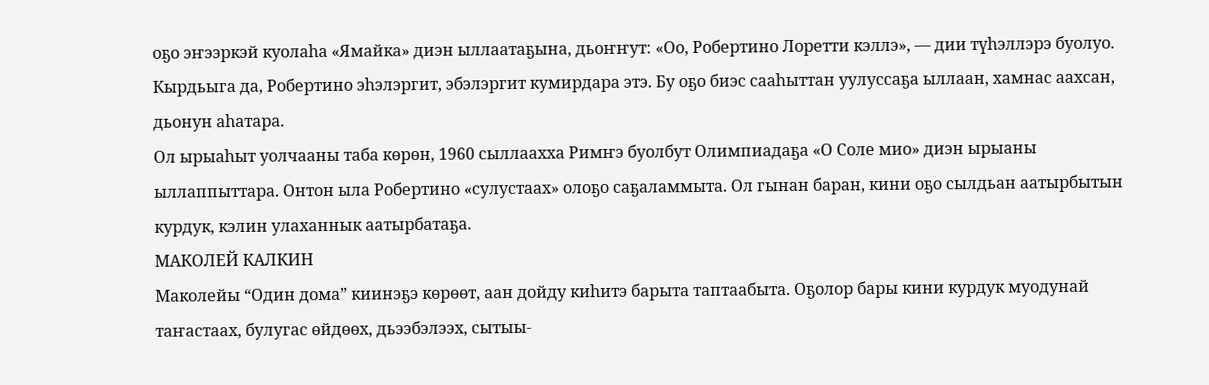оҕо эҥээркэй куолаһа «Ямайка» диэн ыллаатаҕына, дьоҥҥут: «Оо, Робертино Лоретти кэллэ», — дии түһэллэрэ буолуо.
Кырдьыга да, Робертино эһэлэргит, эбэлэргит кумирдара этэ. Бу оҕо биэс сааһыттан уулуссаҕа ыллаан, хамнас аахсан, дьонун аһатара.
Ол ырыаһыт уолчааны таба көрөн, 1960 сыллаахха Римҥэ буолбут Олимпиадаҕа «О Соле мио» диэн ырыаны ыллаппыттара. Онтон ыла Робертино «сулустаах» олоҕо саҕаламмыта. Ол гынан баран, кини оҕо сылдьан аатырбытын курдук, кэлин улаханнык аатырбатаҕа.
МАКОЛЕЙ КАЛКИН
Маколейы “Один дома” киинэҕэ көрөөт, аан дойду киһитэ барыта таптаабыта. Оҕолор бары кини курдук муодунай таҥастаах, булугас өйдөөх, дьээбэлээх, сытыы-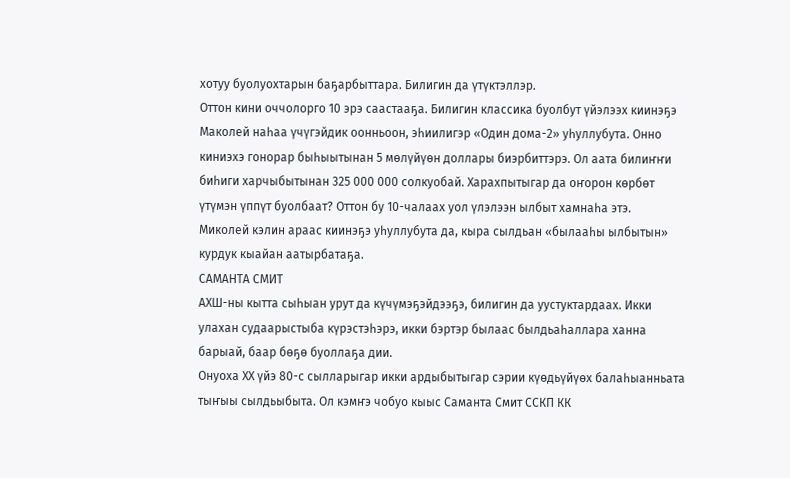хотуу буолуохтарын баҕарбыттара. Билигин да үтүктэллэр.
Оттон кини оччолорго 10 эрэ саастааҕа. Билигин классика буолбут үйэлээх киинэҕэ Маколей наһаа үчүгэйдик оонньоон, эһиилигэр «Один дома-2» уһуллубута. Онно киниэхэ гонорар быһыытынан 5 мөлүйүөн доллары биэрбиттэрэ. Ол аата билиҥҥи биһиги харчыбытынан 325 000 000 солкуобай. Харахпытыгар да оҥорон көрбөт үтүмэн үппүт буолбаат? Оттон бу 10-чалаах уол үлэлээн ылбыт хамнаһа этэ.
Миколей кэлин араас киинэҕэ уһуллубута да, кыра сылдьан «былааһы ылбытын» курдук кыайан аатырбатаҕа.
САМАНТА СМИТ
АХШ-ны кытта сыһыан урут да күчүмэҕэйдээҕэ, билигин да уустуктардаах. Икки улахан судаарыстыба күрэстэһэрэ, икки бэртэр былаас былдьаһаллара ханна барыай, баар бөҕө буоллаҕа дии.
Онуоха ХХ үйэ 80-с сылларыгар икки ардыбытыгар сэрии күөдьүйүөх балаһыанньата тыҥыы сылдьыбыта. Ол кэмҥэ чобуо кыыс Саманта Смит ССКП КК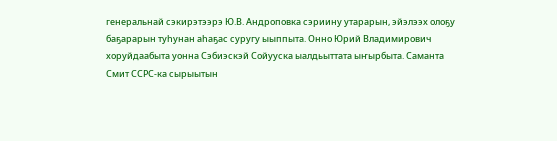генеральнай сэкирэтээрэ Ю.В. Андроповка сэриину утарарын, эйэлээх олоҕу баҕарарын туһунан аһаҕас суругу ыыппыта. Онно Юрий Владимирович хоруйдаабыта уонна Сэбиэскэй Сойууска ыалдьыттата ыҥырбыта. Саманта Смит ССРС-ка сырыытын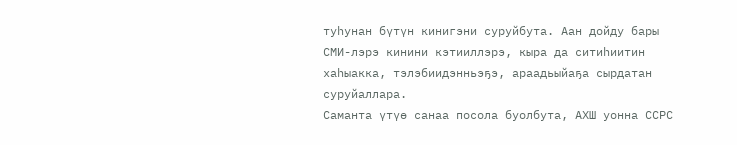туһунан бүтүн кинигэни суруйбута. Аан дойду бары СМИ-лэрэ кинини кэтииллэрэ, кыра да ситиһиитин хаһыакка, тэлэбиидэнньэҕэ, араадьыйаҕа сырдатан суруйаллара.
Саманта үтүө санаа посола буолбута, АХШ уонна ССРС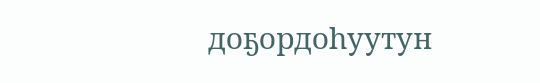доҕордоһуутун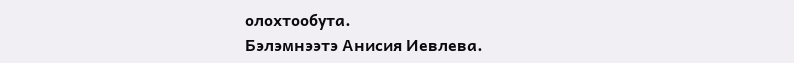олохтообута.
Бэлэмнээтэ Анисия Иевлева.